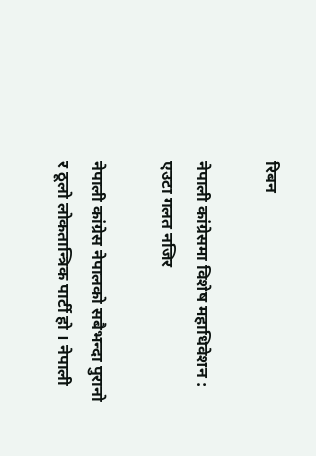रिबन

नेपाली कांग्रेसमा विशेष महाधिवेशन : एउटा गलत नजिर

नेपाली कांग्रेस नेपालको सबैभन्दा पुरानो र ठूलो लोकतान्त्रिक पार्टी हो । नेपाली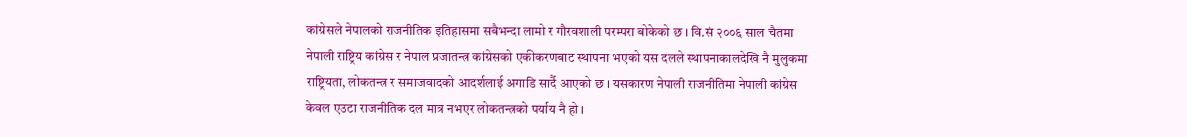कांग्रेसले नेपालको राजनीतिक इतिहासमा सबैभन्दा लामो र गौरवशाली परम्परा बोकेको छ । वि.सं २००६ साल चैतमा नेपाली राष्ट्रिय कांग्रेस र नेपाल प्रजातन्त्र कांग्रेसको एकीकरणबाट स्थापना भएको यस दलले स्थापनाकालदेखि नै मुलुकमा राष्ट्रियता, लोकतन्त्र र समाजवादको आदर्शलाई अगाडि सार्दै आएको छ । यसकारण नेपाली राजनीतिमा नेपाली कांग्रेस केवल एउटा राजनीतिक दल मात्र नभएर लोकतन्त्रको पर्याय नै हो ।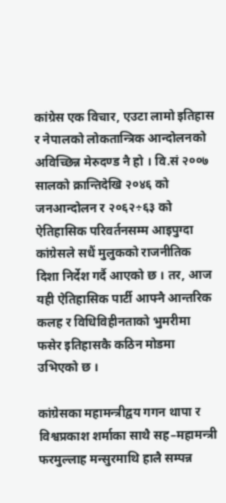कांग्रेस एक विचार, एउटा लामो इतिहास र नेपालको लोकतान्त्रिक आन्दोलनको अविच्छिन्न मेरुदण्ड नै हो । वि.सं २००७ सालको क्रान्तिदेखि २०४६ को जनआन्दोलन र २०६२÷६३ को ऐतिहासिक परिवर्तनसम्म आइपुग्दा कांग्रेसले सधैं मुलुकको राजनीतिक दिशा निर्देश गर्दै आएको छ । तर, आज यही ऐतिहासिक पार्टी आफ्नै आन्तरिक कलह र विधिविहीनताको भुमरीमा फसेर इतिहासकै कठिन मोडमा उभिएको छ ।

कांग्रेसका महामन्त्रीद्वय गगन थापा र विश्वप्रकाश शर्माका साथै सह–महामन्त्री फरमुल्लाह मन्सुरमाथि हालै सम्पन्न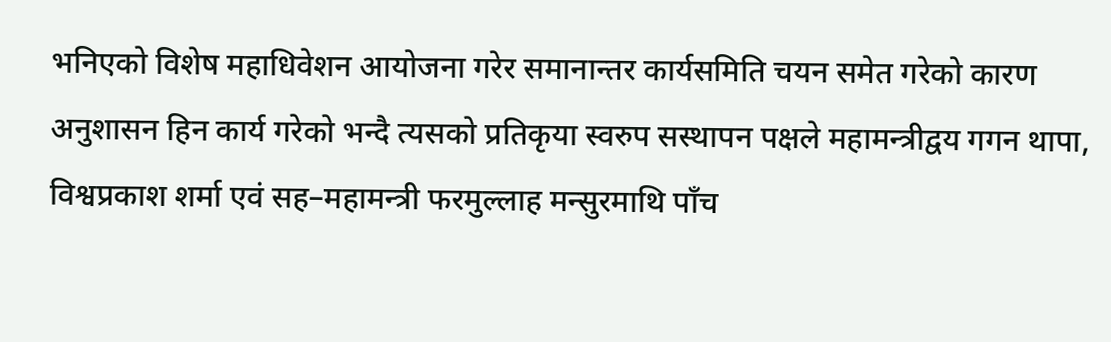भनिएको विशेष महाधिवेशन आयोजना गरेर समानान्तर कार्यसमिति चयन समेत गरेको कारण अनुशासन हिन कार्य गरेको भन्दै त्यसको प्रतिकृया स्वरुप सस्थापन पक्षले महामन्त्रीद्वय गगन थापा, विश्वप्रकाश शर्मा एवं सह–महामन्त्री फरमुल्लाह मन्सुरमाथि पाँच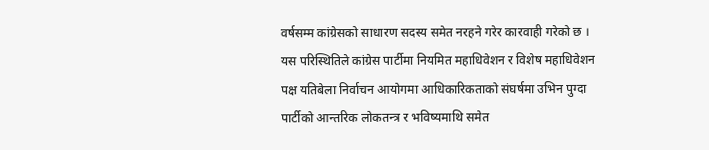वर्षसम्म कांग्रेसको साधारण सदस्य समेत नरहने गरेर कारवाही गरेको छ । यस परिस्थितिले कांग्रेस पार्टीमा नियमित महाधिवेशन र विशेष महाधिवेशन पक्ष यतिबेला निर्वाचन आयोगमा आधिकारिकताको संघर्षमा उभिन पुग्दा पार्टीको आन्तरिक लोकतन्त्र र भविष्यमाथि समेत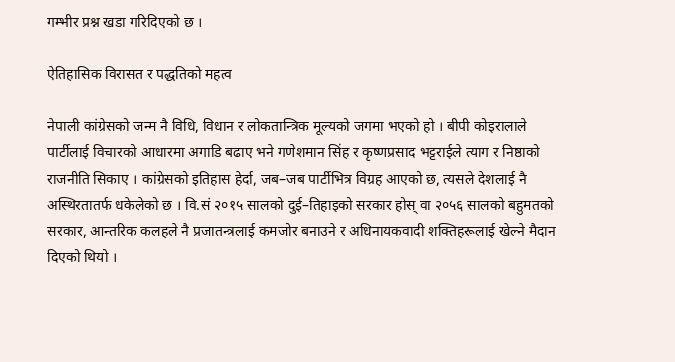गम्भीर प्रश्न खडा गरिदिएको छ ।

ऐतिहासिक विरासत र पद्धतिको महत्व

नेपाली कांग्रेसको जन्म नै विधि, विधान र लोकतान्त्रिक मूल्यको जगमा भएको हो । बीपी कोइरालाले पार्टीलाई विचारको आधारमा अगाडि बढाए भने गणेशमान सिंह र कृष्णप्रसाद भट्टराईले त्याग र निष्ठाको राजनीति सिकाए । कांग्रेसको इतिहास हेर्दा, जब–जब पार्टीभित्र विग्रह आएको छ, त्यसले देशलाई नै अस्थिरतातर्फ धकेलेको छ । वि.सं २०१५ सालको दुई–तिहाइको सरकार होस् वा २०५६ सालको बहुमतको सरकार, आन्तरिक कलहले नै प्रजातन्त्रलाई कमजोर बनाउने र अधिनायकवादी शक्तिहरूलाई खेल्ने मैदान दिएको थियो ।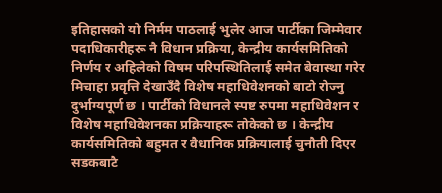इतिहासको यो निर्मम पाठलाई भुलेर आज पार्टीका जिम्मेवार पदाधिकारीहरू नै विधान प्रक्रिया, केन्द्रीय कार्यसमितिको निर्णय र अहिलेको विषम परिपस्थितिलाई समेत बेवास्था गरेर मिचाहा प्रवृत्ति देखाउँदै विशेष महाधिवेशनको बाटो रोज्नु दुर्भाग्यपूर्ण छ । पार्टीको विधानले स्पष्ट रुपमा महाधिवेशन र विशेष महाधिवेशनका प्रक्रियाहरू तोकेको छ । केन्द्रीय कार्यसमितिको बहुमत र वैधानिक प्रक्रियालाई चुनौती दिएर सडकबाटै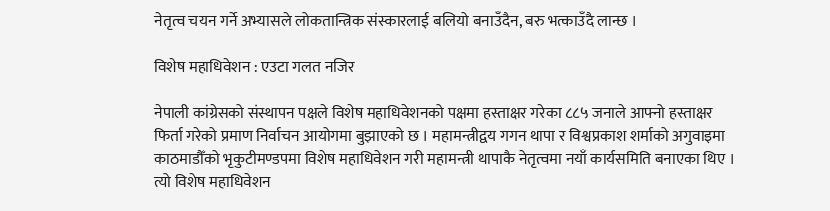नेतृत्व चयन गर्ने अभ्यासले लोकतान्त्रिक संस्कारलाई बलियो बनाउँदैन, बरु भत्काउँदै लान्छ ।

विशेष महाधिवेशन : एउटा गलत नजिर

नेपाली कांग्रेसको संस्थापन पक्षले विशेष महाधिवेशनको पक्षमा हस्ताक्षर गरेका ८८५ जनाले आफ्नो हस्ताक्षर फिर्ता गरेको प्रमाण निर्वाचन आयोगमा बुझाएको छ । महामन्त्रीद्वय गगन थापा र विश्वप्रकाश शर्माको अगुवाइमा काठमाडौँको भृकुटीमण्डपमा विशेष महाधिवेशन गरी महामन्त्री थापाकै नेतृत्वमा नयाँ कार्यसमिति बनाएका थिए । त्यो विशेष महाधिवेशन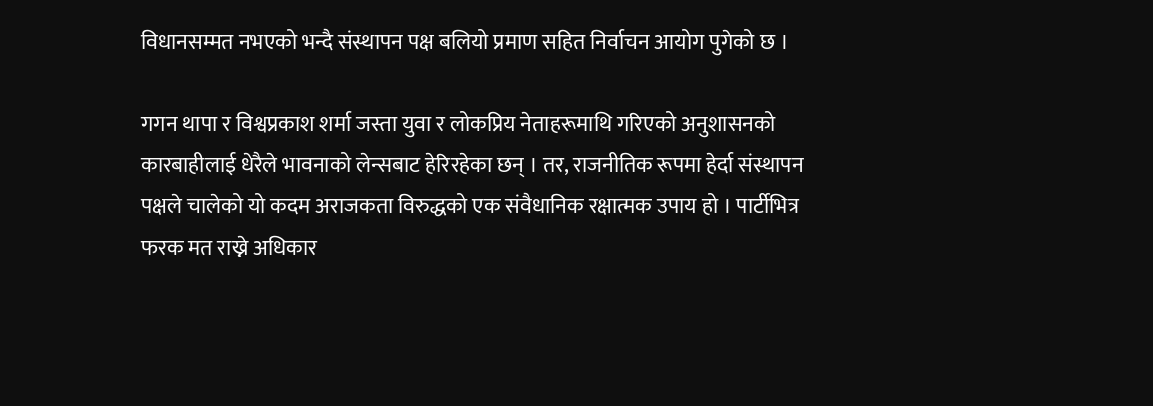विधानसम्मत नभएको भन्दै संस्थापन पक्ष बलियो प्रमाण सहित निर्वाचन आयोग पुगेको छ ।

गगन थापा र विश्वप्रकाश शर्मा जस्ता युवा र लोकप्रिय नेताहरूमाथि गरिएको अनुशासनको कारबाहीलाई धेरैले भावनाको लेन्सबाट हेरिरहेका छन् । तर, राजनीतिक रूपमा हेर्दा संस्थापन पक्षले चालेको यो कदम अराजकता विरुद्धको एक संवैधानिक रक्षात्मक उपाय हो । पार्टीभित्र फरक मत राख्ने अधिकार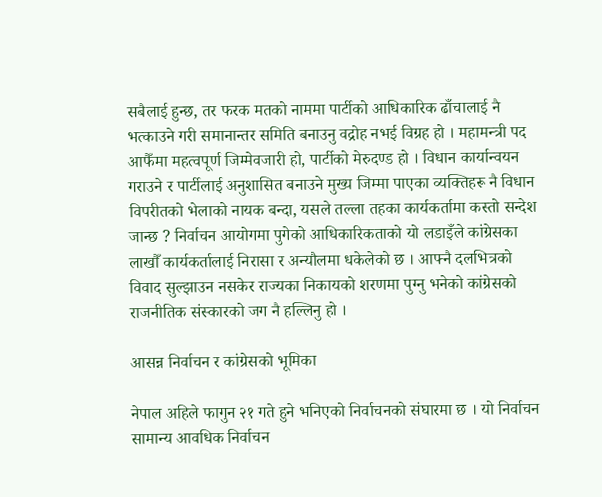सबैलाई हुन्छ, तर फरक मतको नाममा पार्टीको आधिकारिक ढाँचालाई नै भत्काउने गरी समानान्तर समिति बनाउनु वद्रोह नभई विग्रह हो । महामन्त्री पद आफैँमा महत्वपूर्ण जिम्मेवजारी हो, पार्टीको मेरुदण्ड हो । विधान कार्यान्वयन गराउने र पार्टीलाई अनुशासित बनाउने मुख्य जिम्मा पाएका व्यक्तिहरू नै विधान विपरीतको भेलाको नायक बन्दा, यसले तल्ला तहका कार्यकर्तामा कस्तो सन्देश जान्छ ? निर्वाचन आयोगमा पुगेको आधिकारिकताको यो लडाइँले कांग्रेसका लाखौँ कार्यकर्तालाई निरासा र अन्यौलमा धकेलेको छ । आफ्नै दलभित्रको विवाद सुल्झाउन नसकेर राज्यका निकायको शरणमा पुग्नु भनेको कांग्रेसको राजनीतिक संस्कारको जग नै हल्लिनु हो ।

आसन्न निर्वाचन र कांग्रेसको भूमिका

नेपाल अहिले फागुन २१ गते हुने भनिएको निर्वाचनको संघारमा छ । यो निर्वाचन सामान्य आवधिक निर्वाचन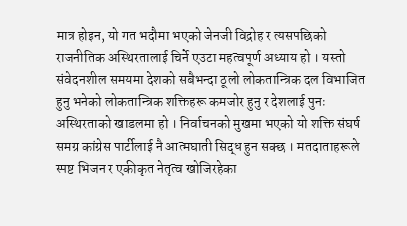मात्र होइन, यो गत भदौमा भएको जेनजी विद्रोह र त्यसपछिको राजनीतिक अस्थिरतालाई चिर्ने एउटा महत्वपूर्ण अध्याय हो । यस्तो संवेदनशील समयमा देशको सबैभन्दा ठूलो लोकतान्त्रिक दल विभाजित हुनु भनेको लोकतान्त्रिक शक्तिहरू कमजोर हुनु र देशलाई पुनः अस्थिरताको खाडलमा हो । निर्वाचनको मुखमा भएको यो शक्ति संघर्ष समग्र कांग्रेस पार्टीलाई नै आत्मघाती सिद्ध हुन सक्छ । मतदाताहरूले स्पष्ट भिजन र एकीकृत नेतृत्व खोजिरहेका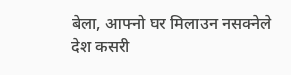बेला, आफ्नो घर मिलाउन नसक्नेले देश कसरी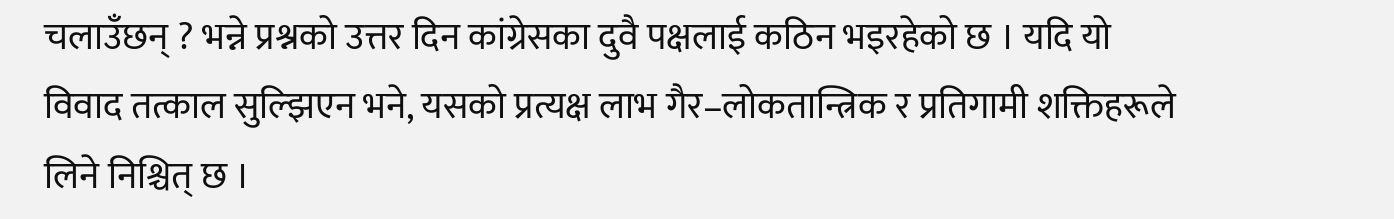चलाउँछन् ? भन्ने प्रश्नको उत्तर दिन कांग्रेसका दुवै पक्षलाई कठिन भइरहेको छ । यदि यो विवाद तत्काल सुल्झिएन भने, यसको प्रत्यक्ष लाभ गैर–लोकतान्त्रिक र प्रतिगामी शक्तिहरूले लिने निश्चित् छ ।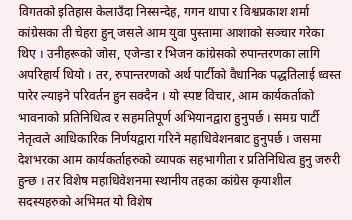विगतको इतिहास केलाउँदा निस्सन्देह, गगन थापा र विश्वप्रकाश शर्मा कांग्रेसका ती चेहरा हुन् जसले आम युवा पुस्तामा आशाको सञ्चार गरेका थिए । उनीहरूको जोस, एजेन्डा र भिजन कांग्रेसको रुपान्तरणका लागि अपरिहार्य थियो । तर, रुपान्तरणको अर्थ पार्टीको वैधानिक पद्धतिलाई ध्वस्त पारेर ल्याइने परिवर्तन हुन सक्दैन । यो स्पष्ट विचार, आम कार्यकर्ताको भावनाको प्रतिनिधित्व र सहमतिपूर्ण अभियानद्वारा हुनुपर्छ । समग्र पार्टी नेतृत्वले आधिकारिक निर्णयद्वारा गरिने महाधिवेशनबाट हुनुपर्छ । जसमा देशभरका आम कार्यकर्ताहरुको व्यापक सहभागीता र प्रतिनिधित्व हुनु जरुरी हुन्छ । तर विशेष महाधिवेशनमा स्थानीय तहका कांग्रेस कृयाशील सदस्यहरुको अभिमत यो विशेष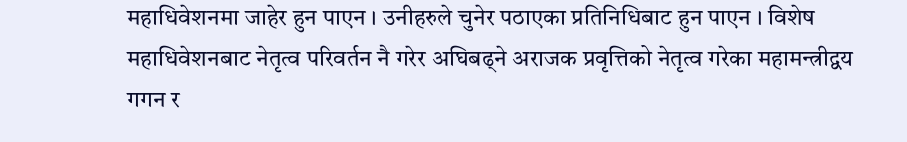महाधिवेशनमा जाहेर हुन पाएन । उनीहरुले चुनेर पठाएका प्रतिनिधिबाट हुन पाएन । विशेष महाधिवेशनबाट नेतृत्व परिवर्तन नै गरेर अघिबढ्ने अराजक प्रवृत्तिको नेतृत्व गरेका महामन्त्रीद्वय गगन र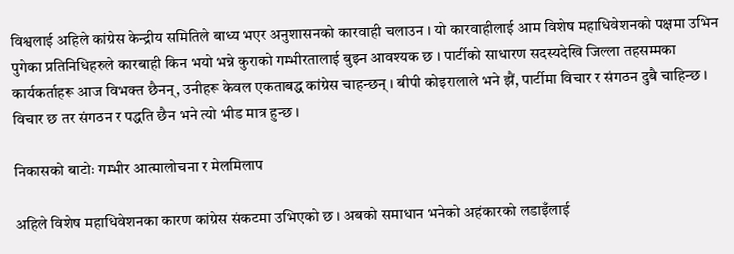विश्वलाई अहिले कांग्रेस केन्द्रीय समितिले बाध्य भएर अनुशासनको कारवाही चलाउन । यो कारवाहीलाई आम विशेष महाधिवेशनको पक्षमा उभिन पुगेका प्रतिनिधिहरुले कारबाही किन भयो भन्ने कुराको गम्भीरतालाई बुझ्न आवश्यक छ । पार्टीको साधारण सदस्यदेखि जिल्ला तहसम्मका कार्यकर्ताहरू आज विभक्त छैनन्, उनीहरू केवल एकताबद्ध कांग्रेस चाहन्छन् । बीपी कोइरालाले भने झैं, पार्टीमा विचार र संगठन दुबै चाहिन्छ । विचार छ तर संगठन र पद्धति छैन भने त्यो भीड मात्र हुन्छ ।

निकासको बाटोः गम्भीर आत्मालोचना र मेलमिलाप

अहिले विशेष महाधिवेशनका कारण कांग्रेस संकटमा उभिएको छ । अबको समाधान भनेको अहंकारको लडाइँलाई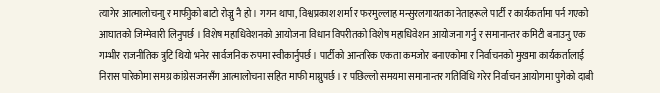त्यागेर आत्मालोचनाु र माफीुको बाटो रोज्नु नै हो । गगन थापा, विश्वप्रकाश शर्मा र फरमुल्लाह मन्सुरलगायतका नेताहरूले पार्टी र कार्यकर्तामा पर्न गएको आघातको जिम्मेवारी लिनुपर्छ । विशेष महाधिवेशनको आयोजना विधान विपरीतको विशेष महाधिवेशन आयोजना गर्नु र समानान्तर कमिटी बनाउनु एक गम्भीर राजनीतिक त्रुटि थियो भनेर सार्वजनिक रुपमा स्वीकार्नुपर्छ । पार्टीको आन्तरिक एकता कमजोर बनाएकोमा र निर्वाचनको मुखमा कार्यकर्तालाई निरास पारेकोमा समग्र कांग्रेसजनसँग आत्मालोचना सहित माफी माग्नुपर्छ । र पछिल्लो समयमा समानान्तर गतिविधि गरेर निर्वाचन आयोगमा पुगेको दाबी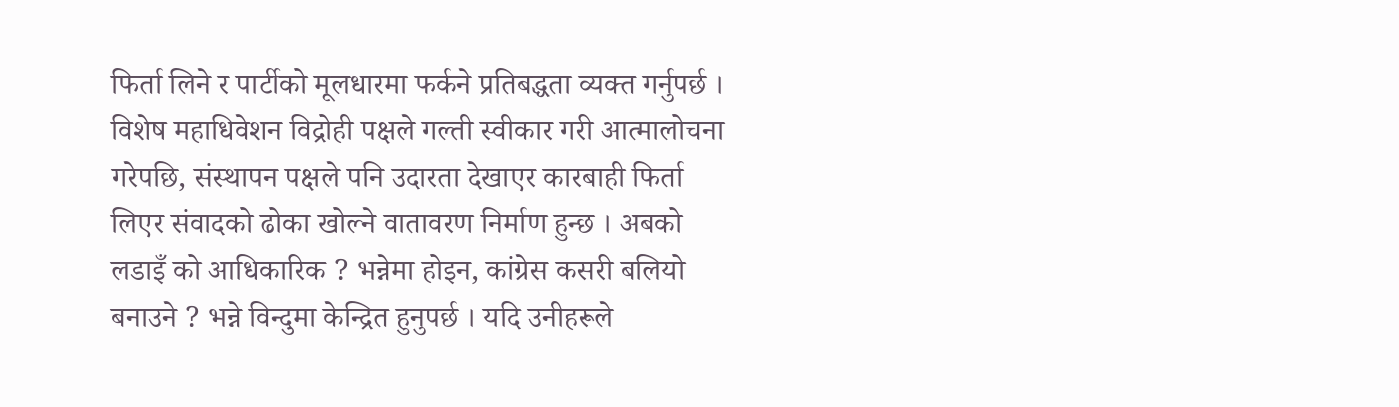फिर्ता लिने र पार्टीको मूलधारमा फर्कने प्रतिबद्धता व्यक्त गर्नुपर्छ । विशेष महाधिवेशन विद्रोही पक्षले गल्ती स्वीकार गरी आत्मालोचना गरेपछि, संस्थापन पक्षले पनि उदारता देखाएर कारबाही फिर्ता लिएर संवादको ढोका खोल्ने वातावरण निर्माण हुन्छ । अबको लडाइँ को आधिकारिक ? भन्नेमा होइन, कांग्रेस कसरी बलियो बनाउने ? भन्ने विन्दुमा केन्द्रित हुनुपर्छ । यदि उनीहरूले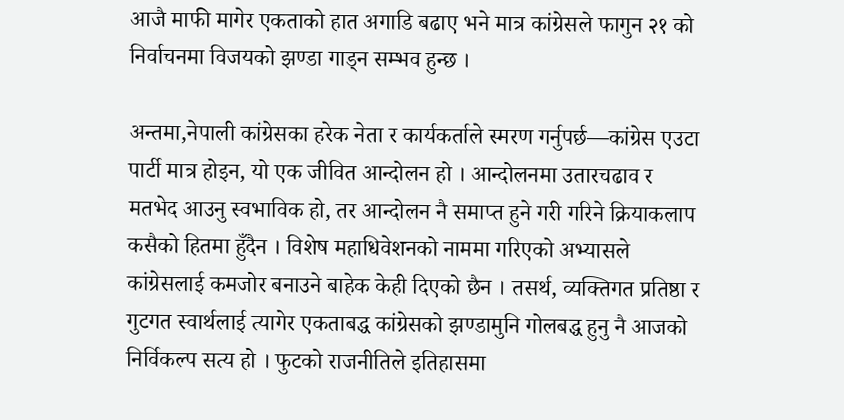आजै माफी मागेर एकताको हात अगाडि बढाए भने मात्र कांग्रेसले फागुन २१ को निर्वाचनमा विजयको झण्डा गाड्न सम्भव हुन्छ ।

अन्तमा,नेपाली कांग्रेसका हरेक नेता र कार्यकर्ताले स्मरण गर्नुपर्छ—कांग्रेस एउटा पार्टी मात्र होइन, यो एक जीवित आन्दोलन हो । आन्दोलनमा उतारचढाव र मतभेद आउनु स्वभाविक हो, तर आन्दोलन नै समाप्त हुने गरी गरिने क्रियाकलाप कसैको हितमा हुँदैन । विशेष महाधिवेशनको नाममा गरिएको अभ्यासले कांग्रेसलाई कमजोर बनाउने बाहेक केही दिएको छैन । तसर्थ, व्यक्तिगत प्रतिष्ठा र गुटगत स्वार्थलाई त्यागेर एकताबद्ध कांग्रेसको झण्डामुनि गोलबद्ध हुनु नै आजको निर्विकल्प सत्य हो । फुटको राजनीतिले इतिहासमा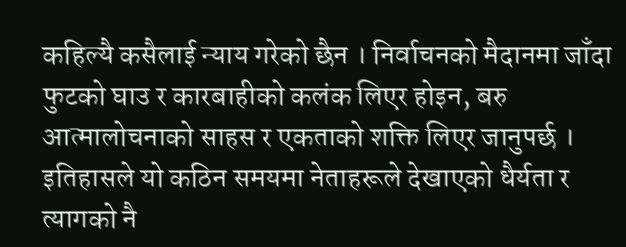कहिल्यै कसैलाई न्याय गरेको छैन । निर्वाचनको मैदानमा जाँदा फुटको घाउ र कारबाहीको कलंक लिएर होइन, बरु आत्मालोचनाको साहस र एकताको शक्ति लिएर जानुपर्छ । इतिहासले यो कठिन समयमा नेताहरूले देखाएको धैर्यता र त्यागको नै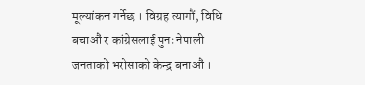मूल्यांकन गर्नेछ । विग्रह त्यागौं, विधि बचाऔं र कांग्रेसलाई पुनः नेपाली जनताको भरोसाको केन्द्र बनाऔं ।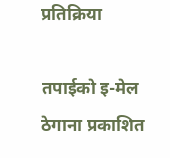प्रतिक्रिया

तपाईको इ-मेल ठेगाना प्रकाशित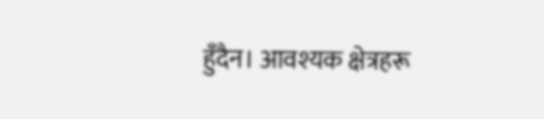हुँदैन। आवश्यक क्षेत्रहरू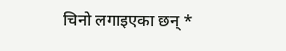चिनो लगाइएका छन् *